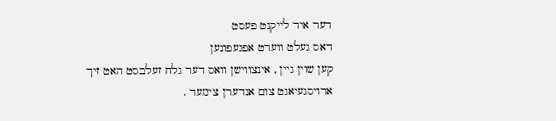דער איד לייקנט פעסט
דאס געלט ווערט אפגעפונען
קען שוין גיין , אינצווישן וואס דער גלח זעלבסט האט זיך ארויסגעיאגט צום אנדערן צימער .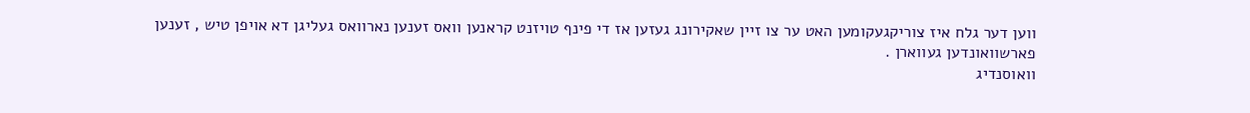ווען דער גלח איז צוריקגעקומען האט ער צו זיין שאקירונג געזען אז די פינף טויזנט קראנען וואס זענען נארוואס געליגן דא אויפן טיש , זענען פארשוואונדען געווארן .
וואוסנדיג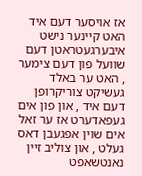אז אויסער דעם איד האט קיינער נישט איבערגעטראטן דעם שוועל פון דעם צימער , האט ער באלד געשיקט צוריקרופן דעם איד , און פון אים געפאדערט אז ער זאל אים שוין אפגעבן דאס געלט , און צוליב זיין נאנטשאפט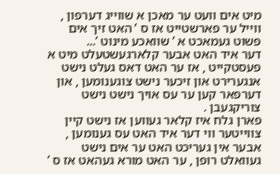מיט אים וועט ער מאכן א שווייג דערפון , ווייל ער פארשטייט אז ס ’ האט זיך אים פשוט געמאכט א ’ שוואכע מינוט ’...
דער איד האט אבער קלארגעשטעלט מיט א פעסטקייט , אז ער האט דאס געלט נישט אנגערירט און זיכער נישט צוגענומען , און דערפאר קען ער עס אויך נישט נישט צוריקגעבן .
פארן גלח איז קלאר געווען אז נישט קיין צווייטער ווי דער איד האט עס גענומען , אבער אין געריכט האט ער אים נישט געוואלט רופן , ער האט מורא געהאט אז ס ’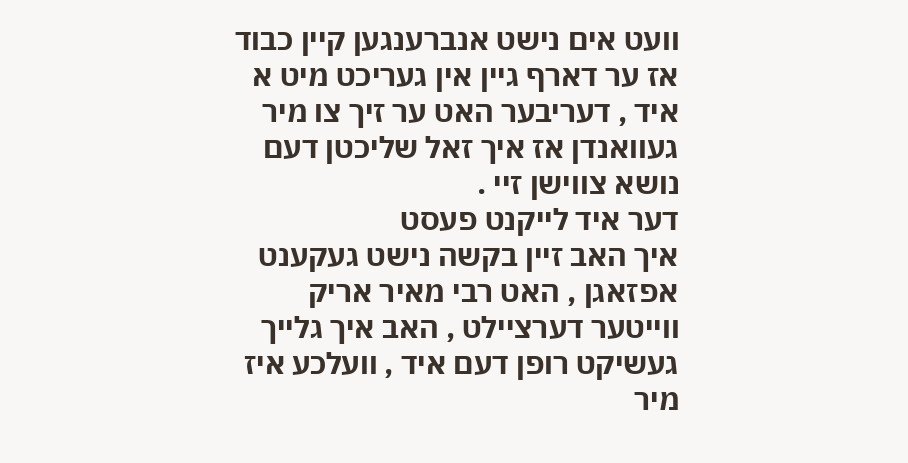וועט אים נישט אנברענגען קיין כבוד אז ער דארף גיין אין געריכט מיט א איד , דעריבער האט ער זיך צו מיר געוואנדן אז איך זאל שליכטן דעם נושא צווישן זיי .
דער איד לייקנט פעסט
איך האב זיין בקשה נישט געקענט אפזאגן , האט רבי מאיר אריק ווייטער דערציילט , האב איך גלייך געשיקט רופן דעם איד , וועלכע איז מיר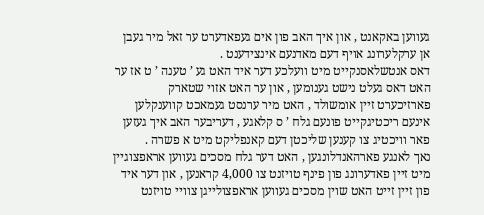געווען באקאנט , און איך האב פון אים געפאדערט ער זאל מיר געבן אן ערקלערונג אויף דעם מאדנעם אינצידענט .
דאס אנטשלאסנקייט מיט וועלכע דער איד האט גע ’ טענה ’ ט אז ער האט דאס געלט נישט גענומען , און ער האט אזוי שטארק פארזיכערט זיין אומשולד , האט מיר ערנסט געמאכט קווענקלען אינעם ריכטיגקייט פונעם גלח ’ ס קלאגע , דעריבער האב איך געזען פאר וויכטיג צו קענען שליכטן דעם קאנפליקט מיט א פשרה .
נאך לאנגע פארהאנדלונגען , האט דער גלח מסכים געווען אראפצוגיין מיט זיין פאדערונג פון פינף טויזנט צו 4,000 קראנען , און דער איד פון זיין זייט האט שוין מסכים געווען אראפצולייגן צוויי טויזנט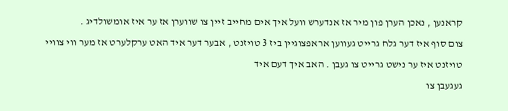קראנען , נאכן הערן פון מיר אז אנדערש וועל איך אים מחייב זיין צו שווערן אז ער איז אומשולדיג .
צום סוף איז דער גלח גרייט געווען אראפצוגיין ביז 3 טויזנט , אבער דער איד האט ערקלערט אז מער ווי צוויי טויזנט איז ער נישט גרייט צו געבן . האב איך דעם איד
געגעבן צו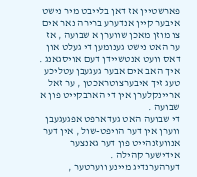פארשטיין אז דאן בלייבט מיר נישט איבער קיין אנדערע ברירה נאר אים צו מוזן מאכן שווערן א שבועה , אז ער האט נישט גענומען די געלט און דאס וועט אנטשיידן דעם אויסגאנג .
איך האב אים אבער געגעבן עטליכע טעג זיך איבערצוטראכטן , ער זאל אריינקלערן אין די הארבקייט פון א שבועה .
די שבועה האט געדארפט אפגעגעבן ווערן אין דער הויפט-שול , אין דער אנוועזנהייט פון דער גאנצער אידישער קהילה .
דערהערנדיג מיינע ווערטער ,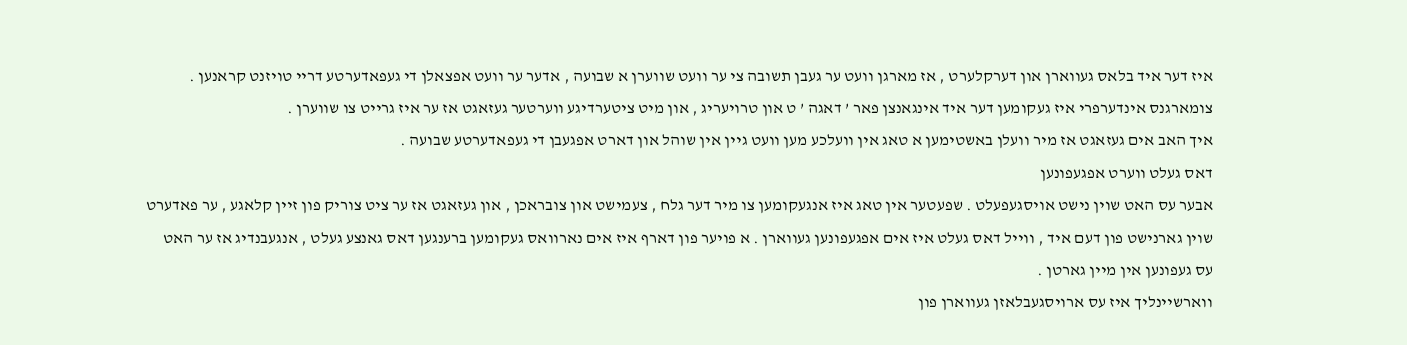איז דער איד בלאס געווארן און דערקלערט , אז מארגן וועט ער געבן תשובה צי ער וועט שווערן א שבועה , אדער ער וועט אפצאלן די געפאדערטע דריי טויזנט קראנען .
צומארגנס אינדערפרי איז געקומען דער איד אינגאנצן פאר ’ דאגה ’ ט און טרויעריג , און מיט ציטערדיגע ווערטער געזאגט אז ער איז גרייט צו שווערן .
איך האב אים געזאגט אז מיר וועלן באשטימען א טאג אין וועלכע מען וועט גיין אין שוהל און דארט אפגעבן די געפאדערטע שבועה .
דאס געלט ווערט אפגעפונען
אבער עס האט שוין נישט אויסגעפעלט . שפעטער אין טאג איז אנגעקומען צו מיר דער גלח , צעמישט און צובראכן , און געזאגט אז ער ציט צוריק פון זיין קלאגע , ער פאדערט שוין גארנישט פון דעם איד , ווייל דאס געלט איז אים אפגעפונען געווארן . א פויער פון דארף איז אים נארוואס געקומען ברענגען דאס גאנצע געלט , אנגעבנדיג אז ער האט עס געפונען אין מיין גארטן .
ווארשיינליך איז עס ארויסגעבלאזן געווארן פון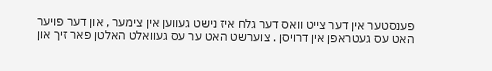פענסטער אין דער צייט וואס דער גלח איז נישט געווען אין צימער , און דער פויער האט עס געטראפן אין דרויסן . צוערשט האט ער עס געוואלט האלטן פאר זיך און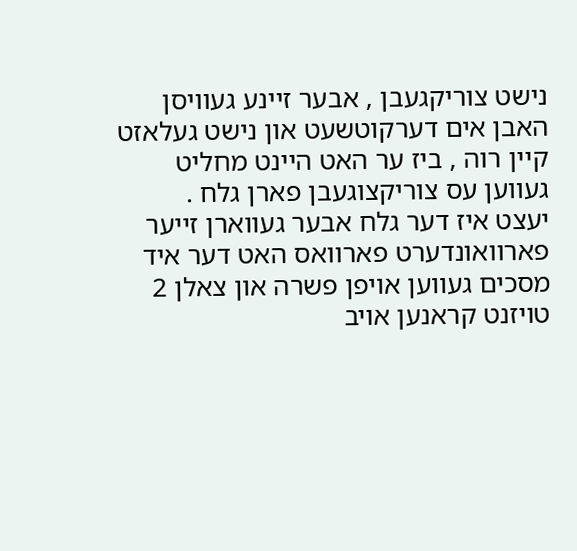נישט צוריקגעבן , אבער זיינע געוויסן האבן אים דערקוטשעט און נישט געלאזט קיין רוה , ביז ער האט היינט מחליט געווען עס צוריקצוגעבן פארן גלח .
יעצט איז דער גלח אבער געווארן זייער פארוואונדערט פארוואס האט דער איד מסכים געווען אויפן פשרה און צאלן 2 טויזנט קראנען אויב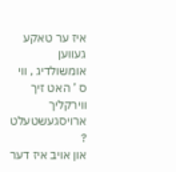איז ער טאקע געווען אומשולדיג , ווי ס ’ האט זיך ווירקליך ארויסגעשטעלט ?
און אויב איז דער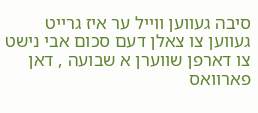סיבה געווען ווייל ער איז גרייט געווען צו צאלן דעם סכום אבי נישט צו דארפן שווערן א שבועה , דאן פארוואס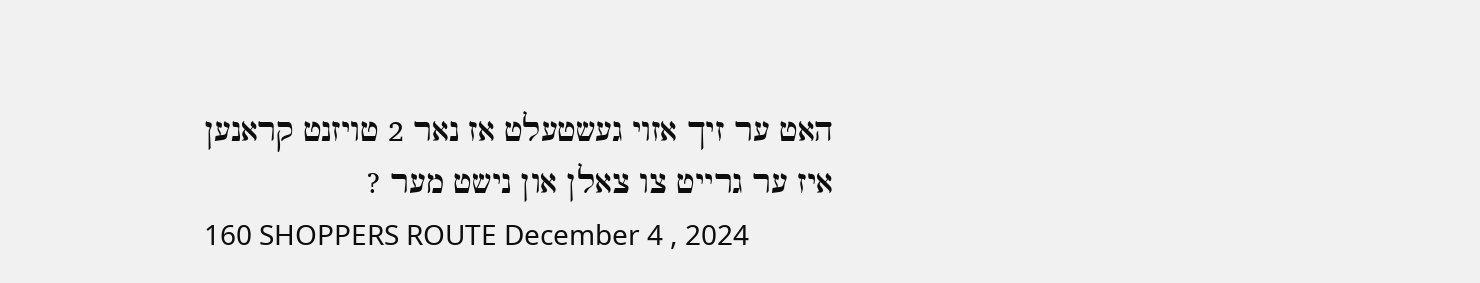האט ער זיך אזוי געשטעלט אז נאר 2 טויזנט קראנען איז ער גרייט צו צאלן און נישט מער ?
160 SHOPPERS ROUTE December 4 , 2024